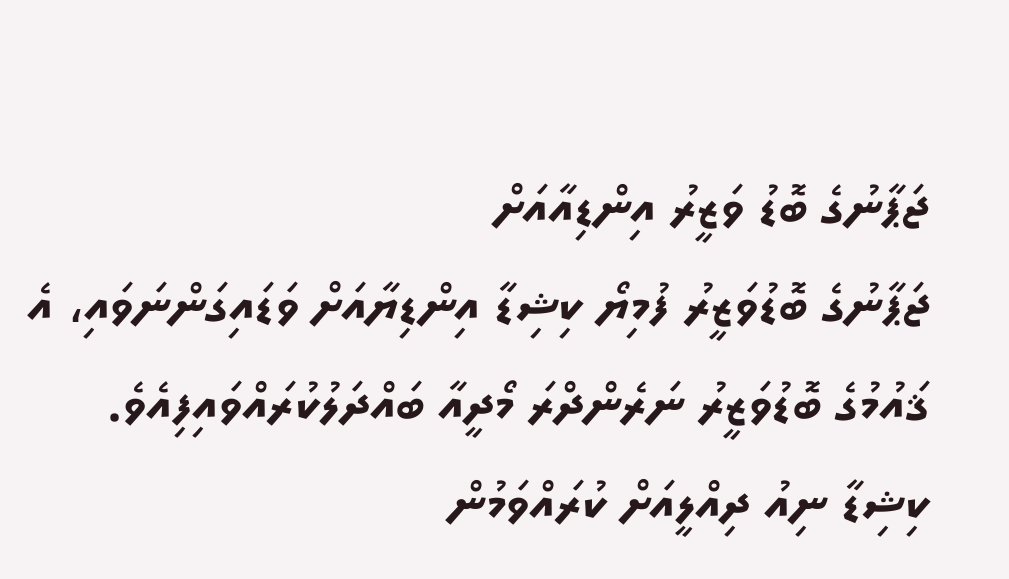ޖަޕާނުގެ ބޮޑު ވަޒީރު އިންޑިއާއަށް
ޖަޕާނުގެ ބޮޑުވަޒީރު ފުމިޔޯ ކިޝިޑާ އިންޑިޔާއަށް ވަޑައިގަންނަވައި، އެ ޤައުމުގެ ބޮޑުވަޒީރު ނަރެންދްރަ މޯދީއާ ބައްދަލުކުރައްވައިފިއެވެ. ކިޝިޑާ ނިއު ދިއްލީއަށް ކުރައްވަމުން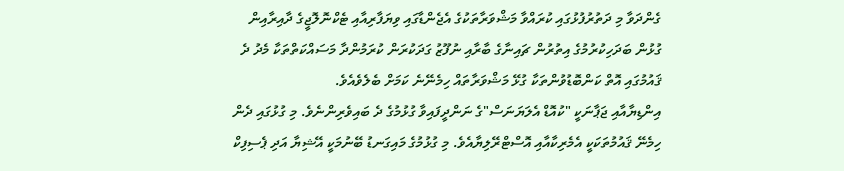ގެންދަވާ މި ދަތުރުފުޅުގައި ކުރައްވާ މަޝްވަރާތަކުގެ އެޖެންޑާގައި ވިޔަފާރިއާއި ޓެކްނޮލޮޖީގެ ދާއިރާއިން ގުޅުން ބަދަހިކުރުމުގެ އިތުރުން ޗައިނާގެ ބާރާއި ނުފޫޒު ގަދަކުރަން ކުރަމުންދާ މަސައްކަތްތަކާ މެދު ދެ ޤައުމުގައި އޮތް ކަންބޮޑުވުންތަކާ ގުޅޭ މަޝްވަރާތައް ހިމެނޭނެ ކަމަށް ބެލެވެއެވެ.
އިންޑިޔާއާއި ޖަޕާނަކީ "ކުއޮޑް އެލަޔަނަސް"ގެ ނަންދީފައިވާ ގުޅުމުގެ ދެ ބައިވެރިންނެވެ. މި ގުޅުގައި ދެން ހިމެނޭ ޤައުމުތަކަކީ އެމެރިކާއާއި އޮސްޓްރޭލިޔާއެވެ. މި ގުޅުމުގެ މައިގަނޑު ބޭނުމަކީ އޭޝިޔާ އަދި ޕެސިފިކް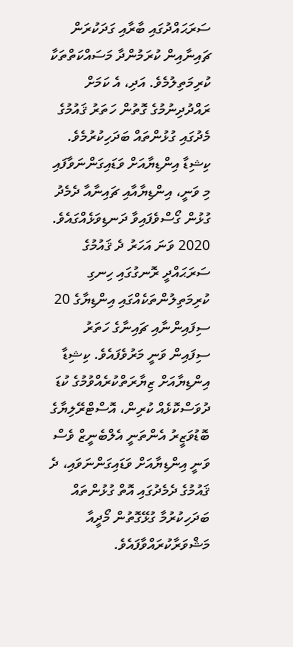ސަރަޙައްދުގައި ބާރާއި ގަދަކުރަން ޗައިނާއިން ކުރަމުންދާ މަސައްކަތްތަކާ ކުރިމަތިލުމެވެ. އަދި، އެ ކަމަށް ރައްދުދިނުމުގެ ގޮތުން ހަތަރު ޤައުމުގެ މެދުގައި ގުޅުންތައް ބަދަހިކުރުމެވެ.
ކިޝިޑާ އިންޑިޔާއަށް ވަޑައިގަންނަވާފައި މި ވަނީ، އިންޑިޔާއާއި ޗައިނާއާ ދެމެދު ގުޅުން ގޯސްވެފައިވާ ދަނޑިވަޅެއްގައެވެ. 2020 ވަނަ އަހަރު ދެ ޤައުމުގެ ސަރަޙައްދީ ރޮނގުގައި ހިނގި ކުރިމަތިލުންތަކެއްގައި އިންޑިޔާގެ 20 ސިފައިންނާއި ޗައިނާގެ ހަތަރު ސިފައިން ވަނީ މަރުވެފައެވެ. ކިޝިޑާ އިންޑިޔާއަށް ޒިޔާރަތްކުރެއްވުމުގެ ކުޑަ ދުވަސްކޮޅެއް ކުރިން، އޮސްޓްރޭލިޔާގެ ބޮޑުވަޒީރު އެންތަނީ އެލްބެނީޒް ވެސް ވަނީ އިންޑިޔާއަށް ވަޑައިގަންނަވައި، ދެ ޤައުމުގެ ދެމެދުގައި އޮތް ގުޅުންތައް ބަދަހިކުރުމާ ގުޅޭގޮތުން މޯދީއާ މަޝްވަރާކުރައްވާފައެވެ.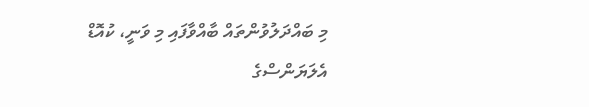މި ބައްދަލުވުންތައް ބާއްވާފައި މި ވަނީ، ކުއޮޑް އެލަޔަންސްގެ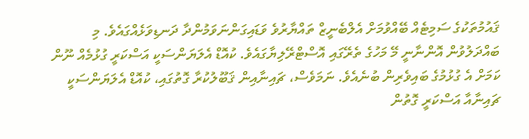ޤައުމުތަކުގެ ސަމިޓެއް ބޭއްވުމަށް އެލްބެނީޒް ތައްޔާރުވެ ވަޑައިގަންނަވަމުންދާ ދަނޑިވަޅެއްގައެވެ. މި ބައްދަލުވުން އޮންނާނީ މޭ މަހުގެ ތެރޭގައި އޮސްޓްރޭލިޔާގައެވެ. ކުއޮޑް އެލަޔަންސަކީ އަސްކަރީ ގުޅުމެއް ނޫން ކަމަށް އެ ގުޅުމުގެ ބައިވެރިން ބުނެއެވެ. ނަމަވެސް، ޗައިނާއިން ޤަބޫލުކުރާ ގޮތުގައި، ކުއޮޑް އެލަޔަންސަކީ ޗައިނާއާ އަސްކަރީ ގޮތުން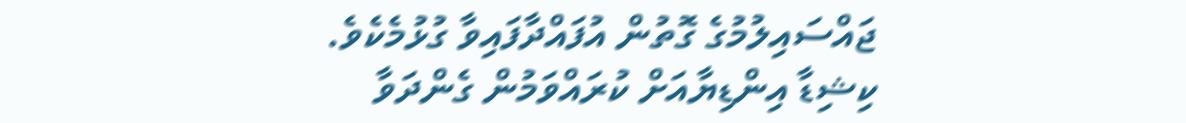ޖައްސައިލުމުގެ ގޮތުން އުފައްދާފައިވާ ގުޅުމެކެވެ.
ކިޝިޑާ އިންޑިޔާއަށް ކުރައްވަމުން ގެންދަވާ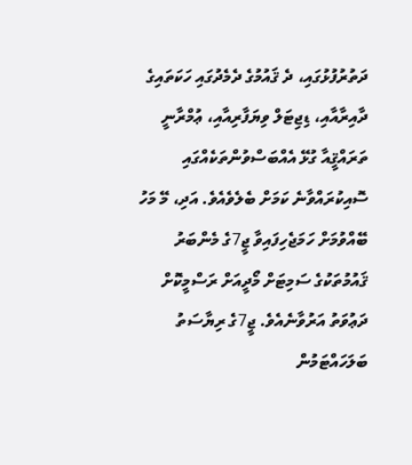ދަތުރުފުޅުގައި، ދެ ޤައުމުގެ ދެމެދުގައި ހަކަތައިގެ ދާއިރާއާއި، ޑިޖިޓަލް ވިޔަފާރިއާއި، ޢުމްރާނީ ތަރައްޤީއާ ގުޅޭ އެއްބަސްވުންތަކެއްގައި ސޮއިކުރައްވާނެ ކަމަށް ބެލެވެއެވެ. އަދި، މޭ މަހު ބޭއްވުމަށް ހަމަޖެހިފައިވާ ޖީ7ގެ މެންބަރު ޤައުމުތަކުގެ ސަމިޓަށް މޯދީއަށް ރަސްމީކޮށް ދަޢުވަތު އަރުވާނެއެވެ. ޖީ7ގެ ރިޔާސަތު ބަލަހައްޓަމުން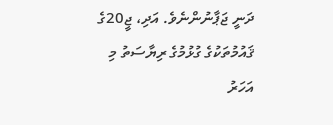ދަނީ ޖަޕާނުންނެވެ. އަދި، ޖީ20ގެ ޤައުމުތަކުގެ ގުޅުމުގެ ރިޔާސަތު މި އަހަރު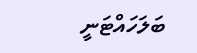ބަލަހައްޓަނީ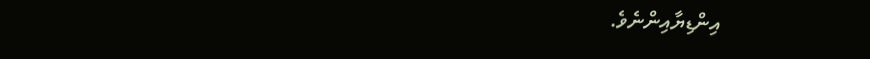އިންޑިޔާއިންނެވެ.